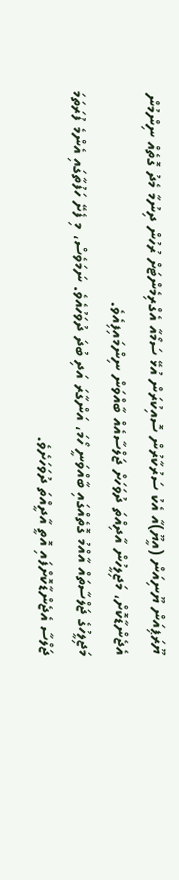ޔޫރަޕިއަން ޔޫނިއަން (އީޔޫ)އާ އެކު ސަރުކާރުން ސޮއިކުރަން އުޅޭ ސަމޯއާ އެގްރިމެންޓަށް ރުހުން ދިނުމާ މެދު ގޮތެއް ނިންމުން އެޖެންޑާކޮށް، މަޖިލީހުން އާދިއްތަ ދުވަހަށް ޖަލްސާއެއް ބާއްވަން ނިންމައިފިއެވެ.
މަޖިލީހުގެ ޖަލްސާތައް އާއްމު ގޮތެއްގައި ބާއްވަނީ ހޯމަ، އަންގާރަ އަދި ބުދަ ދުވަހުއެވެ. ނަމަވެސް، މި ފެށޭ ހަފުތާގައި އެންމެ ފުރަތަމަ ޖަލްސާ އެޖެންޑާކޮށްފައި އޮތީ އާދީއްތަ ދުވަހަށެވެ.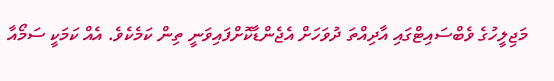މަޖިލީހުގެ ވެބްސައިޓްގައި އާދިއްތަ ދުވަހަށް އެޖެންޑާކޮށްފައިވަނީ ތިން ކަމެކެވެ. އެއް ކަމަކީ ސަމޯއާ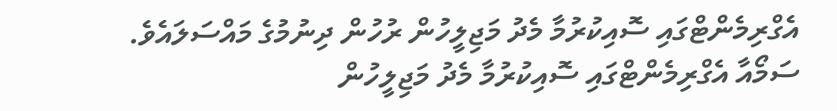އެގްރިމެންޓްގައި ސޮއިކުރުމާ މެދު މަޖިލީހުން ރުހުން ދިނުމުގެ މައްސަލައެވެ.
ސަމޯއާ އެގްރިމެންޓްގައި ސޮއިކުރުމާ މެދު މަޖިލީހުން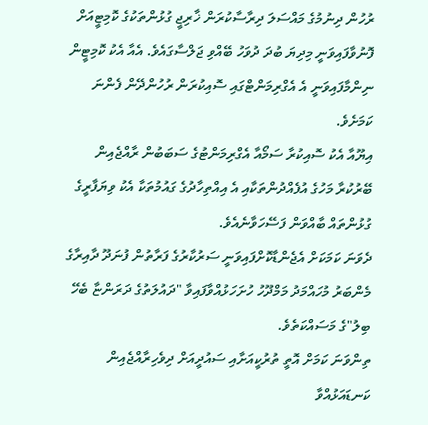ރުހުން ދިނުމުގެ މައްސަލަ ދިރާސާކުރަން ޚާރިޖީ ގުޅުންތަކުގެ ކޮމިޓީއަށް ފޮނުވާފައިވަނީ މިދިޔަ ބުދަ ދުވަހު ބޭއްވި ޖަލްސާގައެވެ. އެއާ އެކު ކޮމިޓީން ނިންމާފައިވަނީ އެ އެގްރިމަންޓްގައި ސޮއިކުރަން ރުހުންދޭން ފެންނަ ކަމަށެވެ.
އިޔޫއާ އެކު ސޮއިކުރާ ސަމޯއާ އެގްރިމަންޓުގެ ސަބަބުން ރާއްޖެއިން ބޭރުކުރާ މަހުގެ އުފެއްދުންތަކާއި އެ އިއްތިހާދުގެ ގައުމުތަކާ އެކު ވިޔަފާރީގެ ގުޅުންތައް ބާއްވަން ފަސޭހަވާނެއެވެ.
ދެވަނަ ކަމަކަށް އެޖެންޑާކޮށްފައިވަނީ ސަރުކާރުގެ ފަރާތުން ފުނަދޫ ދާއިރާގެ މެންބަރު މުހައްމަދު މަމްދޫހު ހުށަހަޅުއްވާފައިވާ "ދައުލަތުގެ ދަރަންޏާ ބެހޭ ބިލު"ގެ މަސައްކަތެވެ.
ތިންވަނަ ކަމަށް އޮތީ ތުރުކީއަށާއި ސައުދީއަށް ދިވެހިރާއްޖެއިން ކަނޑައަޅުއްވާ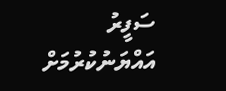ސަފީރު އައްޔަނުކުރުމަށް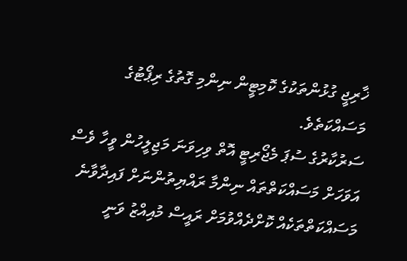ޚާރިޖީ ގުޅުންތަކުގެ ކޮމިޓީން ނިންމި ގޮތުގެ ރިޕޯޓުގެ މަސައްކަތެވެ.
ސަރުކާރުގެ ސުޕަ މެޖޯރިޓީ އޮތް ވިހިވަނަ މަޖިލީހުން ވީހާ ވެސް އަވަހަށް މަސައްކަތްތައް ނިންމާ ރައްޔިތުންނަށް ފައިދާވާނެ މަސައްކަތްތަކެއް ކޮށްދެއްވުމަށް ރައީސް މުއިއްޒު ވަނީ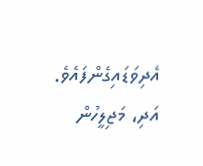އެދިވަޑައިގެންފައެވެ. އަދި، މަޖިލީހުން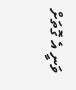ވަނީ އެ ގޮތަށް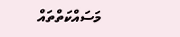މަސައްކަތްތައް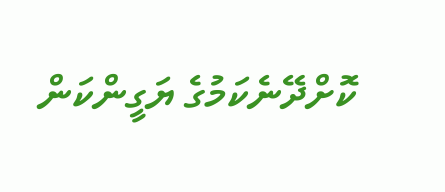ކޮށްދޭނެކަމުގެ ޔަގީންކަން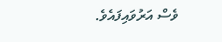ވެސް އަރުވައިފައެވެ.